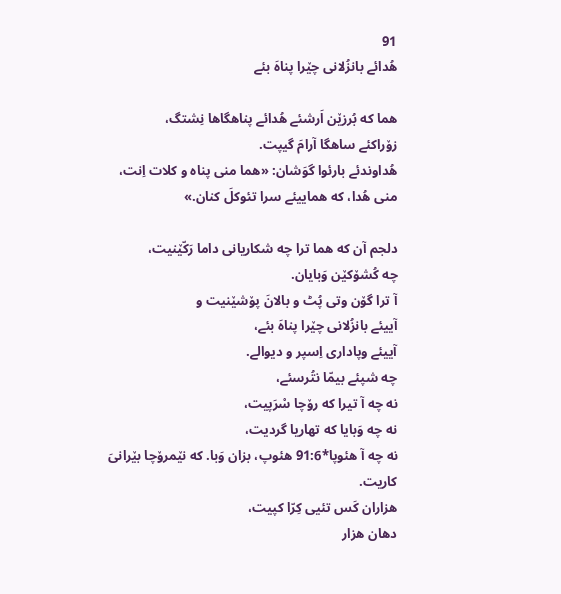91
هُدائے بانزُلانی چێرا پناهَ بئے

هما که بُرزێن اَرشئے هُدائے پناهگاها نِشتگ،
زۆراکئے ساهگا آرامَ گیپت.
هُداوندئے بارئوا گوَشان: «هما منی پناه و کلات اِنت،
منی هُدا، که هماییئے سرا تئوکلَ کنان.»

دلجم آن که هما ترا چه شکاریانی داما رَکّێنیت،
چه کُشۆکێن وَبایان.
آ ترا گۆن وتی پُٹ و بالانَ پۆشێنیت و
آییئے بانزُلانی چێرا پناهَ بئے،
آییئے وپاداری اِسپر و دیوالے.
چه شپئے بیمّا نتُرسئے،
نه چه آ تیرا که رۆچا سْرَپیت،
نه چه وَبایا که تهاریا گردیت،
نه چه آ هئوپا*91:6 هئوپ، بزان وَبا. که نێمرۆچا بێرانیَ کاریت.
هزاران کَس تئیی کِرّا کپیت،
دهان هزار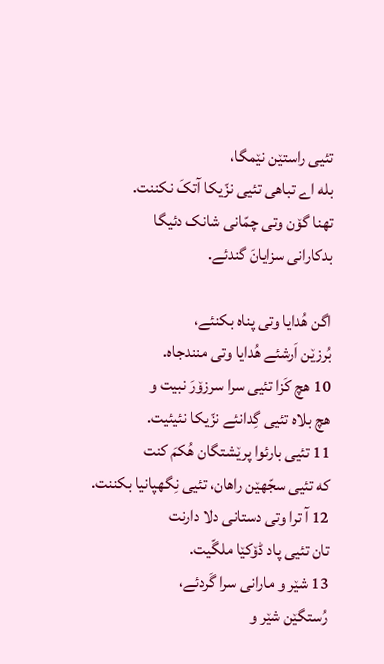تئیی راستێن نێمگا،
بله اے تباهی تئیی نزّیکا آتکَ نکننت.
تهنا گۆن وتی چمّانی شانک دئیگا
بدکارانی سزایانَ گندئے.

اگن هُدایا وتی پناه بکنئے،
بُرزێن اَرشئے هُدایا وتی منندجاه.
10 هچ کَزا تئیی سرا سرزۆرَ نبیت و
هچ بلاه تئیی گِدانئے نزّیکا نئیئیت.
11 تئیی بارئوا پرێشتگان هُکمَ کنت
که تئیی سجّهێن راهان، تئیی نِگهپانیا بکننت.
12 آ ترا وتی دستانی دلا دارنت
تان تئیی پاد ڈۆکێا ملگّیت.
13 شێر و مارانی سرا گَردئے،
رُستگێن شێر و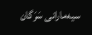سیه‌مارانی سَرَگان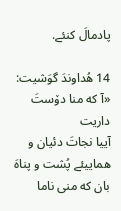پادمالَ کنئے.

14 هُداوندَ گوَشیت: «آ که منا دۆستَ داریت
آییا نجاتَ دئیان و
هماییئے پُشت و پناهَ بان که منی ناما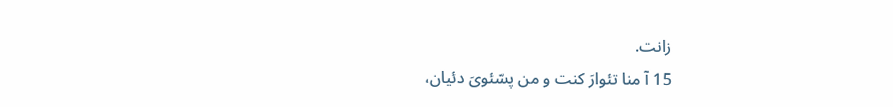زانت.
15 آ منا تئوارَ کنت و من پسّئویَ دئیان،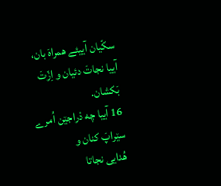سکّیان آییئے همراهَ بان،
آییا نجاتَ دئیان و اِزّتَ بَکشان.
16 آییا چه دْراجێن اُمرے سێراپَ کنان و
هُدایی نجاتا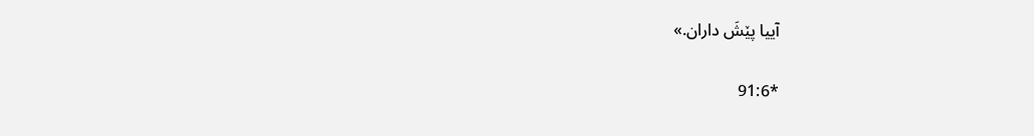آییا پێشَ داران.»

*91:6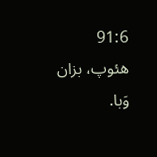91:6 هئوپ، بزان وَبا.